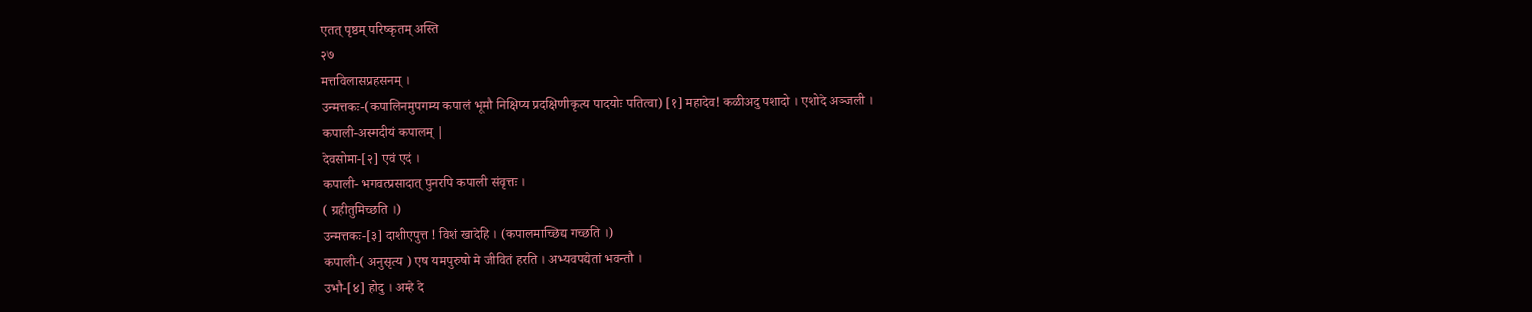एतत् पृष्ठम् परिष्कृतम् अस्ति
२७
मत्तविलासप्रहसनम् ।
उन्मत्तकः-(कपालिनमुपगम्य कपालं भूमौ निक्षिप्य प्रदक्षिणीकृत्य पादयोः पतित्वा) [१] महादेव! कळीअदु पशादो । एशोदे अञ्जली ।
कपाली-अस्मदीयं कपालम् |
देवसोमा-[२] एवं एदं ।
कपाली- भगवत्प्रसादात् पुनरपि कपाली संवृत्तः ।
( ग्रहीतुमिच्छति ।)
उन्मत्तकः-[३] दाशीएपुत्त ! विशं खादेहि । (कपालमाच्छिद्य गच्छति ।)
कपाली-( अनुसृत्य ) एष यमपुरुषो मे जीवितं हरति । अभ्यवपद्येतां भवन्तौ ।
उभौ-[४] होदु । अम्हे दे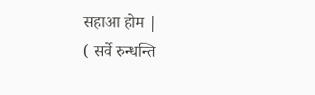सहाआ होम |
( सर्वे रुन्धन्ति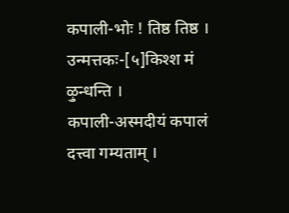कपाली-भोः ! तिष्ठ तिष्ठ ।
उन्मत्तकः-[५]किश्श मं ऴुन्धन्ति ।
कपाली-अस्मदीयं कपालं दत्त्वा गम्यताम् ।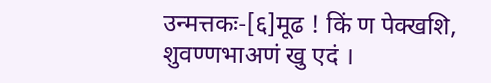उन्मत्तकः-[६]मूढ ! किं ण पेक्खशि, शुवण्णभाअणं खु एदं ।